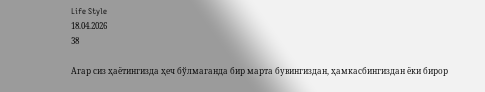Life Style
18.04.2026
38

Агар сиз ҳаётингизда ҳеч бўлмаганда бир марта бувингиздан, ҳамкасбингиздан ёки бирор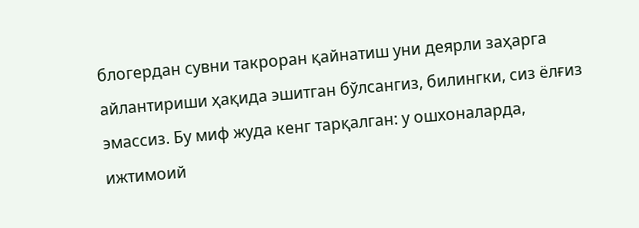блогердан сувни такроран қайнатиш уни деярли заҳарга айлантириши ҳақида эшитган бўлсангиз, билингки, сиз ёлғиз эмассиз. Бу миф жуда кенг тарқалган: у ошхоналарда, ижтимоий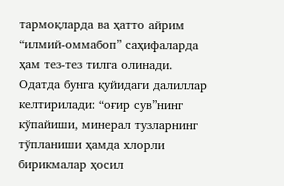тармоқларда ва ҳатто айрим “илмий-оммабоп” саҳифаларда ҳам тез-тез тилга олинади.
Одатда бунга қуйидаги далиллар келтирилади: “оғир сув”нинг кўпайиши, минерал тузларнинг тўпланиши ҳамда хлорли бирикмалар ҳосил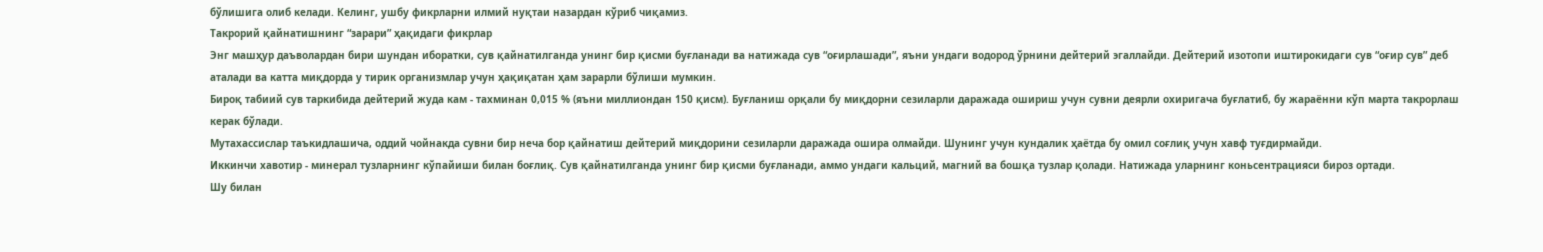бўлишига олиб келади. Келинг, ушбу фикрларни илмий нуқтаи назардан кўриб чиқамиз.
Такрорий қайнатишнинг “зарари” ҳақидаги фикрлар
Энг машҳур даъволардан бири шундан иборатки, сув қайнатилганда унинг бир қисми буғланади ва натижада сув “оғирлашади”, яъни ундаги водород ўрнини дейтерий эгаллайди. Дейтерий изотопи иштирокидаги сув “оғир сув” деб аталади ва катта миқдорда у тирик организмлар учун ҳақиқатан ҳам зарарли бўлиши мумкин.
Бироқ табиий сув таркибида дейтерий жуда кам - тахминан 0,015 % (яъни миллиондан 150 қисм). Буғланиш орқали бу миқдорни сезиларли даражада ошириш учун сувни деярли охиригача буғлатиб, бу жараённи кўп марта такрорлаш керак бўлади.
Мутахассислар таъкидлашича, оддий чойнакда сувни бир неча бор қайнатиш дейтерий миқдорини сезиларли даражада ошира олмайди. Шунинг учун кундалик ҳаётда бу омил соғлиқ учун хавф туғдирмайди.
Иккинчи хавотир - минерал тузларнинг кўпайиши билан боғлиқ. Сув қайнатилганда унинг бир қисми буғланади, аммо ундаги кальций, магний ва бошқа тузлар қолади. Натижада уларнинг коньсентрацияси бироз ортади.
Шу билан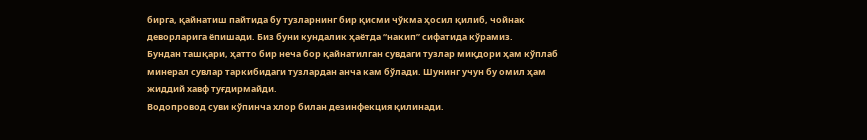бирга, қайнатиш пайтида бу тузларнинг бир қисми чўкма ҳосил қилиб, чойнак деворларига ёпишади. Биз буни кундалик ҳаётда “накип” сифатида кўрамиз.
Бундан ташқари, ҳатто бир неча бор қайнатилган сувдаги тузлар миқдори ҳам кўплаб минерал сувлар таркибидаги тузлардан анча кам бўлади. Шунинг учун бу омил ҳам жиддий хавф туғдирмайди.
Водопровод суви кўпинча хлор билан дезинфекция қилинади.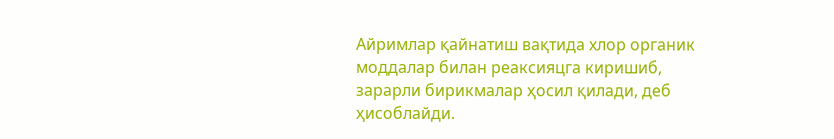Айримлар қайнатиш вақтида хлор органик моддалар билан реаксияцга киришиб, зарарли бирикмалар ҳосил қилади, деб ҳисоблайди.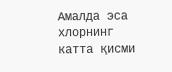Амалда эса хлорнинг катта қисми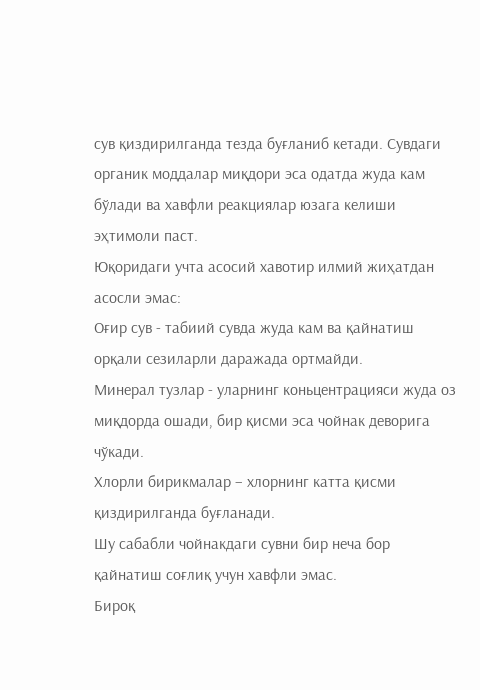сув қиздирилганда тезда буғланиб кетади. Сувдаги органик моддалар миқдори эса одатда жуда кам бўлади ва хавфли реакциялар юзага келиши эҳтимоли паст.
Юқоридаги учта асосий хавотир илмий жиҳатдан асосли эмас:
Оғир сув - табиий сувда жуда кам ва қайнатиш орқали сезиларли даражада ортмайди.
Минерал тузлар - уларнинг коньцентрацияси жуда оз миқдорда ошади, бир қисми эса чойнак деворига чўкади.
Хлорли бирикмалар – хлорнинг катта қисми қиздирилганда буғланади.
Шу сабабли чойнакдаги сувни бир неча бор қайнатиш соғлиқ учун хавфли эмас.
Бироқ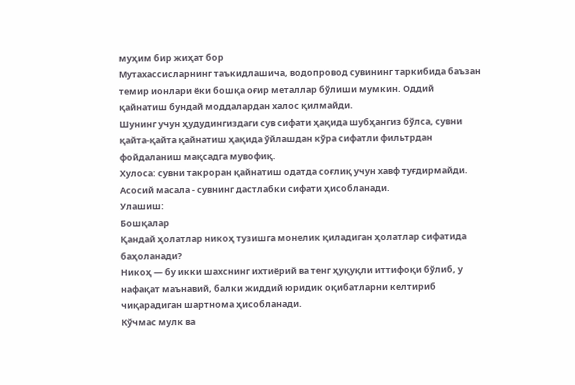муҳим бир жиҳат бор
Мутахассисларнинг таъкидлашича, водопровод сувининг таркибида баъзан темир ионлари ёки бошқа оғир металлар бўлиши мумкин. Оддий қайнатиш бундай моддалардан халос қилмайди.
Шунинг учун ҳудудингиздаги сув сифати ҳақида шубҳангиз бўлса, сувни қайта-қайта қайнатиш ҳақида ўйлашдан кўра сифатли фильтрдан фойдаланиш мақсадга мувофиқ.
Хулоса: сувни такроран қайнатиш одатда соғлиқ учун хавф туғдирмайди. Асосий масала - сувнинг дастлабки сифати ҳисобланади.
Улашиш:
Бошқалар
Қандай ҳолатлар никоҳ тузишга монелик қиладиган ҳолатлар сифатида баҳоланади?
Никоҳ — бу икки шахснинг ихтиёрий ва тенг ҳуқуқли иттифоқи бўлиб, у нафақат маънавий, балки жиддий юридик оқибатларни келтириб чиқарадиган шартнома ҳисобланади.
Кўчмас мулк ва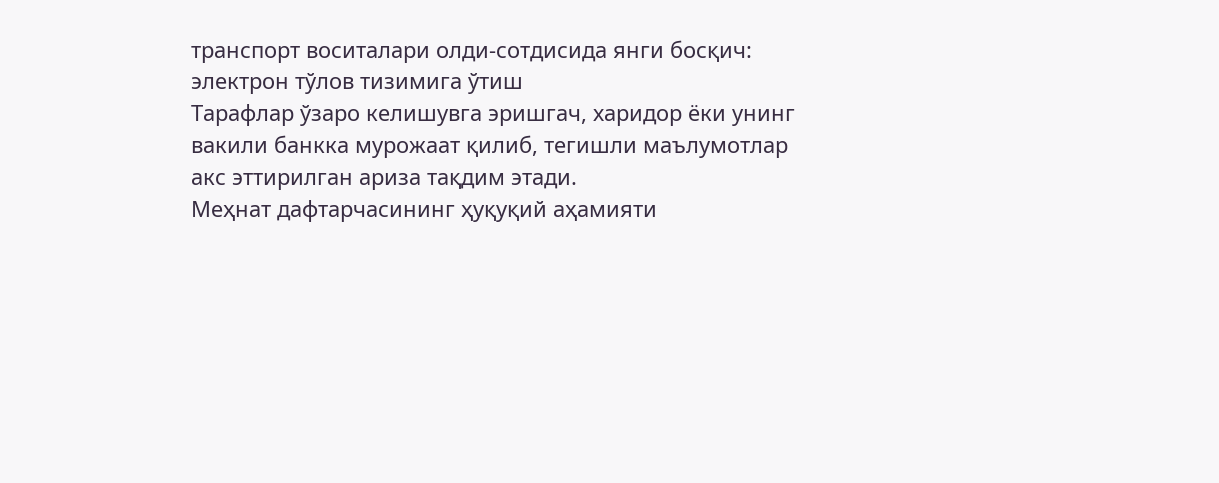транспорт воситалари олди-сотдисида янги босқич: электрон тўлов тизимига ўтиш
Тарафлар ўзаро келишувга эришгач, харидор ёки унинг вакили банкка мурожаат қилиб, тегишли маълумотлар акс эттирилган ариза тақдим этади.
Меҳнат дафтарчасининг ҳуқуқий аҳамияти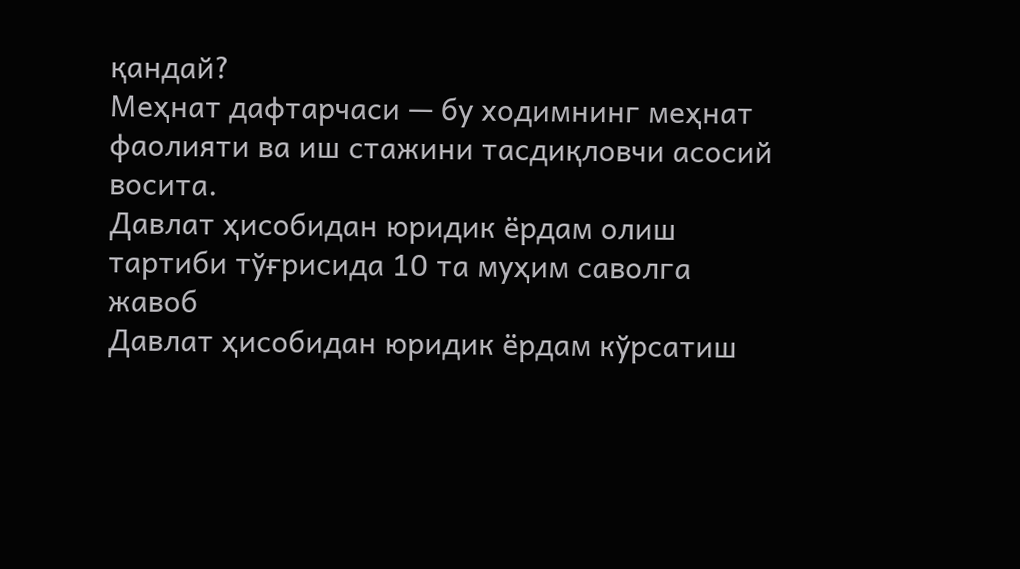қандай?
Меҳнат дафтарчаси — бу ходимнинг меҳнат фаолияти ва иш стажини тасдиқловчи асосий восита.
Давлат ҳисобидан юридик ёрдам олиш тартиби тўғрисида 10 та муҳим саволга жавоб
Давлат ҳисобидан юридик ёрдам кўрсатиш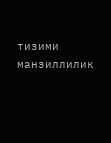тизими манзиллилик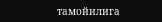тамойилига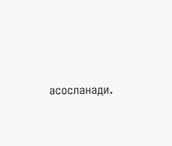асосланади.